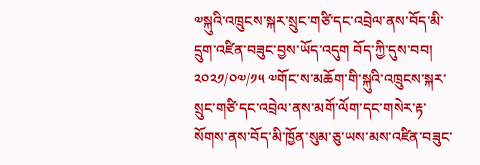༧སྐུའི་འཁྲུངས་སྐར་སྲུང་གཙི་དང་འབྲེལ་ནས་བོད་མི་དྲུག་འཛིན་བཟུང་བྱས་ཡོད་འདུག བོད་ཀྱི་དུས་བབ། ༢༠༢༡/༠༧/༡༥ ༧གོང་ས་མཆོག་གི་སྐུའི་འཁྲུངས་སྐར་སྲུང་གཙི་དང་འབྲེལ་ནས་མགོ་ལོག་དང་གསེར་རྟ་སོགས་ནས་བོད་མི་ཁྱོན་སུམ་ཅུ་ཡས་མས་འཛིན་བཟུང་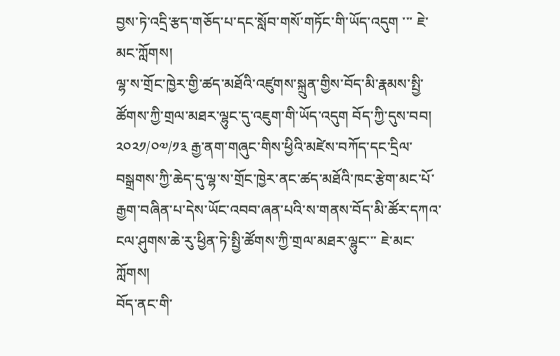བྱས་ཏེ་འདྲི་རྩད་གཅོད་པ་དང་སློབ་གསོ་གཏོང་གི་ཡོད་འདུག ་་་ ཇེ་མང་ཀློགས།
ལྷ་ས་གྲོང་ཁྱེར་གྱི་ཚད་མཐོའི་འཛུགས་སྐྲུན་གྱིས་བོད་མི་རྣམས་སྤྱི་ཚོགས་ཀྱི་གྲལ་མཐར་ལྷུང་དུ་འཇུག་གི་ཡོད་འདུག བོད་ཀྱི་དུས་བབ། ༢༠༢༡/༠༧/༡༣ རྒྱ་ནག་གཞུང་གིས་ཕྱིའི་མཛེས་བཀོད་དང་དྲིལ་བསྒྲགས་ཀྱི་ཆེད་དུ་ལྷ་ས་གྲོང་ཁྱེར་ནང་ཚད་མཐོའི་ཁང་རྩེག་མང་པོ་རྒྱག་བཞིན་པ་དེས་ཡོང་འབབ་ཞན་པའི་ས་གནས་བོད་མི་ཚོར་དཀའ་ངལ་ཤུགས་ཆེ་རུ་ཕྱིན་ཏེ་སྤྱི་ཚོགས་ཀྱི་གྲལ་མཐར་ལྷུང་་་ ཇེ་མང་ཀློགས།
བོད་ནང་གི་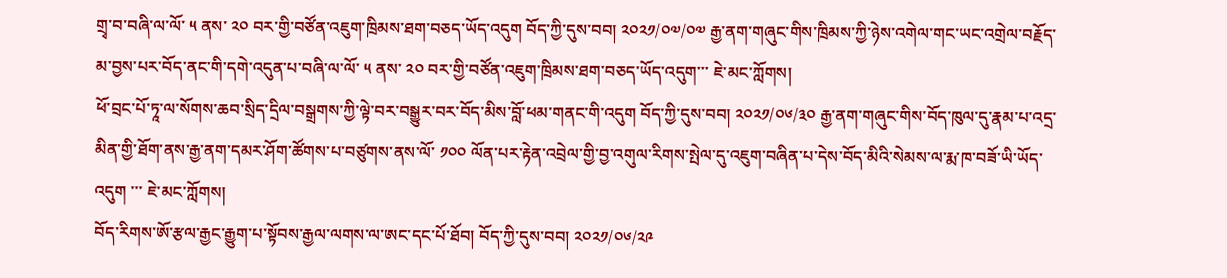གྲྭ་བ་བཞི་ལ་ལོ་ ༥ ནས་ ༢༠ བར་གྱི་བཙོན་འཇུག་ཁྲིམས་ཐག་བཅད་ཡོད་འདུག བོད་ཀྱི་དུས་བབ། ༢༠༢༡/༠༧/༠༧ རྒྱ་ནག་གཞུང་གིས་ཁྲིམས་ཀྱི་ཉེས་འགེལ་གང་ཡང་འགྲེལ་བརྗོད་མ་བྱས་པར་བོད་ནང་གི་དགེ་འདུན་པ་བཞི་ལ་ལོ་ ༥ ནས་ ༢༠ བར་གྱི་བཙོན་འཇུག་ཁྲིམས་ཐག་བཅད་ཡོད་འདུག་་་ ཇེ་མང་ཀློགས།
ཕོ་བྲང་པོ་ཏཱ་ལ་སོགས་ཆབ་སྲིད་དྲིལ་བསྒྲགས་ཀྱི་ལྟེ་བར་བསྒྱུར་བར་བོད་མིས་བློ་ཕམ་གནང་གི་འདུག བོད་ཀྱི་དུས་བབ། ༢༠༢༡/༠༦/༣༠ རྒྱ་ནག་གཞུང་གིས་བོད་ཁུལ་དུ་རྣམ་པ་འདྲ་མིན་གྱི་ཐོག་ནས་རྒྱ་ནག་དམར་ཤོག་ཚོགས་པ་བཙུགས་ནས་ལོ་ ༡༠༠ ལོན་པར་རྟེན་འབྲེལ་གྱི་བྱ་འགུལ་རིགས་སྤེལ་དུ་འཇུག་བཞིན་པ་དེས་བོད་མིའི་སེམས་ལ་རྨ་ཁ་བཟོ་ཡི་ཡོད་འདུག ་་་ ཇེ་མང་ཀློགས།
བོད་རིགས་ཨོ་རྩལ་རྒྱང་རྒྱུག་པ་སྟོབས་རྒྱལ་ལགས་ལ་ཨང་དང་པོ་ཐོབ། བོད་ཀྱི་དུས་བབ། ༢༠༢༡/༠༦/༢༩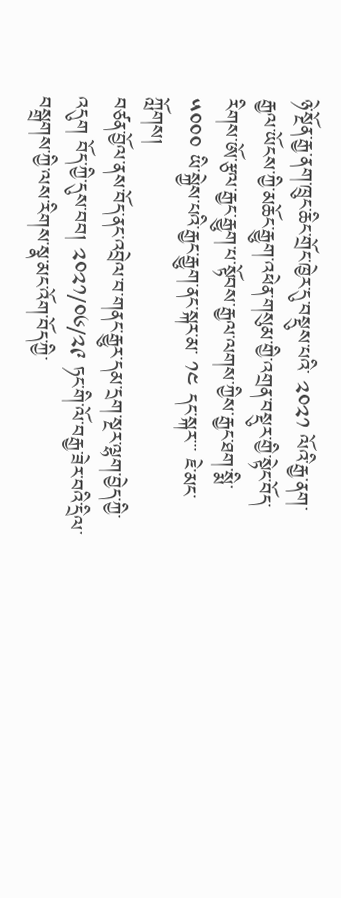ཉེ་སྔོན་རྒྱ་ནག་ཁྲུང་ཆིང་གྲོང་ཁྱེར་དུ་བསྡུས་པའི་ ༢༠༢༡ ལོའི་རྒྱ་ནག་རྒྱལ་ཡོངས་ཀྱི་མཆོང་རྒྱུག་འཕེན་གསུམ་གྱི་འགྲན་བསྡུར་གྱི་སྟེང་བོད་རིགས་ཨོ་རྩལ་རྒྱང་རྒྱུག་པ་སྟོབས་རྒྱལ་ལགས་ཀྱིས་རྒྱང་ཐག་སྨི་ ༥༠༠༠ ཡི་སྐྱེས་པའི་རྒྱང་རྒྱུག་ནང་སྐར་མ་ ༡༤ དང་སྐར་་་ ཇེ་མང་ཀློགས།
བཙན་བྱོལ་ནས་བོད་ནང་འབྲེལ་བ་གནང་རྒྱུར་དམ་དྲག་སྔར་ལྷག་བྱེད་ཀྱི་འདུག བོད་ཀྱི་དུས་བབ། ༢༠༢༡/༠༦/༢༩ ཏང་གི་ལོ་བརྒྱ་ཟེར་བའི་དྲིལ་བསྒྲགས་ཀྱི་ལས་རིགས་སྣ་མང་འོག་བོད་ཀྱི་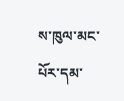ས་ཁུལ་མང་པོར་དམ་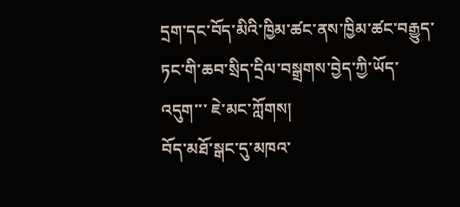དྲག་དང་བོད་མིའི་ཁྱིམ་ཚང་ནས་ཁྱིམ་ཚང་བརྒྱུད་ཏང་གི་ཆབ་སྲིད་དྲིལ་བསྒྲགས་བྱེད་ཀྱི་ཡོད་འདུག་་་ ཇེ་མང་ཀློགས།
བོད་མཐོ་སྒང་དུ་མཁའ་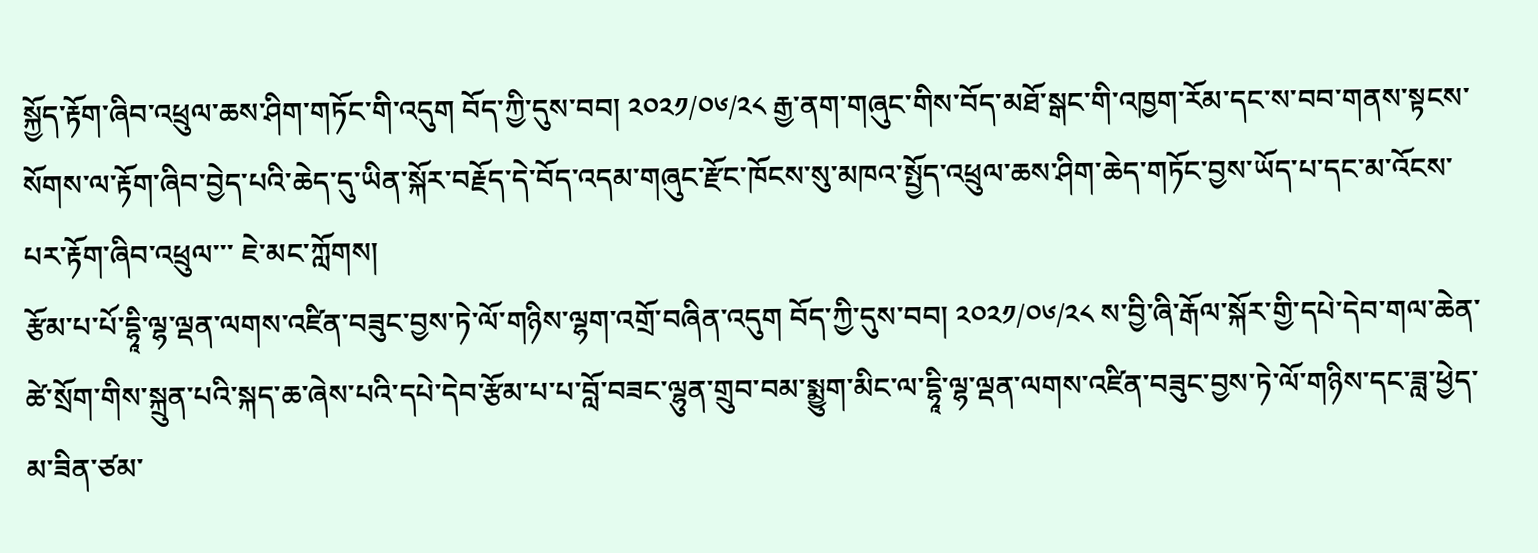སྐྱོད་རྟོག་ཞིབ་འཕྲུལ་ཆས་ཤིག་གཏོང་གི་འདུག བོད་ཀྱི་དུས་བབ། ༢༠༢༡/༠༦/༢༨ རྒྱ་ནག་གཞུང་གིས་བོད་མཐོ་སྒང་གི་འཁྱག་རོམ་དང་ས་བབ་གནས་སྟངས་སོགས་ལ་རྟོག་ཞིབ་བྱེད་པའི་ཆེད་དུ་ཡིན་སྐོར་བརྗོད་དེ་བོད་འདམ་གཞུང་རྫོང་ཁོངས་སུ་མཁའ་སྤྱོད་འཕྲུལ་ཆས་ཤིག་ཆེད་གཏོང་བྱས་ཡོད་པ་དང་མ་འོངས་པར་རྟོག་ཞིབ་འཕྲུལ་་་ ཇེ་མང་ཀློགས།
རྩོམ་པ་པོ་དྷཱི་ལྷ་ལྡན་ལགས་འཛིན་བཟུང་བྱས་ཏེ་ལོ་གཉིས་ལྷག་འགྲོ་བཞིན་འདུག བོད་ཀྱི་དུས་བབ། ༢༠༢༡/༠༦/༢༨ ས་བྱི་ཞི་རྒོལ་སྐོར་གྱི་དཔེ་དེབ་གལ་ཆེན་ཚེ་སྲོག་གིས་སྐྲུན་པའི་སྐད་ཆ་ཞེས་པའི་དཔེ་དེབ་རྩོམ་པ་པ་བློ་བཟང་ལྷུན་གྲུབ་བམ་སྨྱུག་མིང་ལ་དྷཱི་ལྷ་ལྡན་ལགས་འཛིན་བཟུང་བྱས་ཏེ་ལོ་གཉིས་དང་ཟླ་ཕྱེད་མ་ཟིན་ཙམ་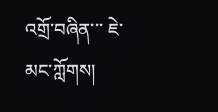འགྲོ་བཞིན་་་ ཇེ་མང་ཀློགས།